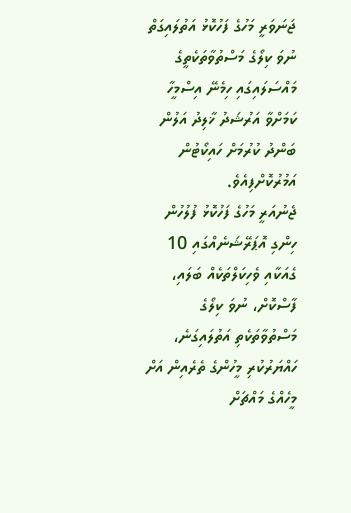ޖަނަވަރީ މަހުގެ ފަހުކޮޅު އަތުލައިގަތް ނުވަ ކިލޯގެ މަސްތުވާތަކެތީގެ މައްސަލައިގައި ހިމެނޭ އިސްމީހާ ކަމަށްވާ އަރުޝަދު ޚާލިދު އަލުން ބަންދު ކުރުމަށް ހައިކޯޓުން އަމުރުކޮށްފިއެވެ.
ޖެނުއަރީ މަހުގެ ފަހުކޮޅު ފުލުހުން ހިންގި އޮޕަރޭޝަނެއްގައި 10 ގެއަކާއި ވެހިކަލްތަކެއް ބަލައި، ފާސްކޮށް، ނުވަ ކިލޯގެ މަސްތުވާތަކެތި އަތުލައިގަނެ، ހައްޔަރުކުރި މީހުންގެ ތެރެއިން އަށް މީހެއްގެ މައްޗަށް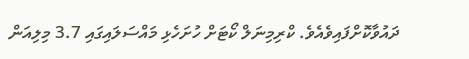ދައުވާކޮށްފައިވެއެވެ. ކްރިމިނަލް ކޯޓަށް ހުށަހެޅި މައްސަލައިގައި 3.7 މިލިއަން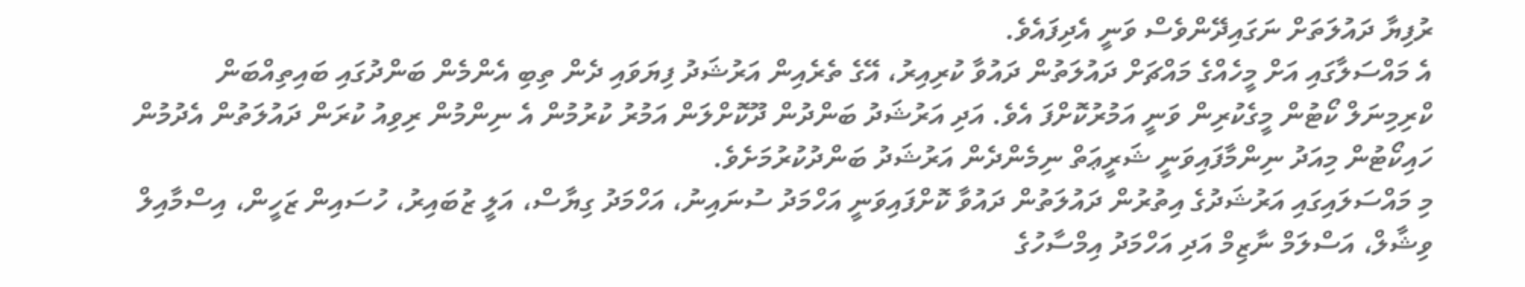ރުފިޔާ ދައުލަތަށް ނަގައިދޭންވެސް ވަނީ އެދިފައެވެ.
އެ މައްސަލާގައި އަށް މީހެއްގެ މައްޗަށް ދައުލަތުން ދައުވާ ކުރިއިރު، އޭގެ ތެރެއިން އަރުޝަދު ފިޔަވައި ދެން ތިބި އެންމެން ބަންދުގައި ބައިތިއްބަން ކްރިމިނަލް ކޯޓުން މީގެކުރިން ވަނީ އަމުރުކޮށްފަ އެވެ. އަދި އަރުޝަދު ބަންދުން ދޫކޮށްލަން އަމުރު ކުރުމުން އެ ނިންމުން ރިވިއު ކުރަން ދައުލަތުން އެދުމުން ހައިކޯޓުން މިއަދު ނިންމާފައިވަނީ ޝަރީޢަތް ނިމެންދެން އަރުޝަދު ބަންދުކުރުމަށެވެ.
މި މައްސަލައިގައި އަރުޝަދުގެ އިތުރުން ދައުލަތުން ދައުވާ ކޮށްފައިވަނީ އަހްމަދު ސުނައިނު، އަހްމަދު ގިޔާސް، އަލީ ޒުބައިރު، ހުސައިން ޒަހީން، އިސްމާއިލް ވިޝާލް، އަސްލަމް ނާޒިމް އަދި އަހްމަދު އިމްސާހުގެ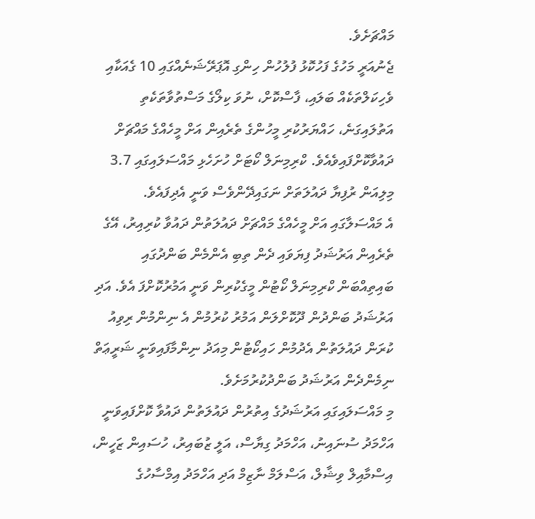މައްޗަށެވެ.
ޖެނުއަރީ މަހުގެ ފަހުކޮޅު ފުލުހުން ހިންގި އޮޕަރޭޝަނެއްގައި 10 ގެއަކާއި ވެހިކަލްތަކެއް ބަލައި، ފާސްކޮށް، ނުވަ ކިލޯގެ މަސްތުވާތަކެތި އަތުލައިގަނެ، ހައްޔަރުކުރި މީހުންގެ ތެރެއިން އަށް މީހެއްގެ މައްޗަށް ދައުވާކޮށްފައިވެއެވެ. ކްރިމިނަލް ކޯޓަށް ހުށަހެޅި މައްސަލައިގައި 3.7 މިލިއަން ރުފިޔާ ދައުލަތަށް ނަގައިދޭންވެސް ވަނީ އެދިފައެވެ.
އެ މައްސަލާގައި އަށް މީހެއްގެ މައްޗަށް ދައުލަތުން ދައުވާ ކުރިއިރު، އޭގެ ތެރެއިން އަރުޝަދު ފިޔަވައި ދެން ތިބި އެންމެން ބަންދުގައި ބައިތިއްބަން ކްރިމިނަލް ކޯޓުން މީގެކުރިން ވަނީ އަމުރުކޮށްފަ އެވެ. އަދި އަރުޝަދު ބަންދުން ދޫކޮށްލަން އަމުރު ކުރުމުން އެ ނިންމުން ރިވިއު ކުރަން ދައުލަތުން އެދުމުން ހައިކޯޓުން މިއަދު ނިންމާފައިވަނީ ޝަރީޢަތް ނިމެންދެން އަރުޝަދު ބަންދުކުރުމަށެވެ.
މި މައްސަލައިގައި އަރުޝަދުގެ އިތުރުން ދައުލަތުން ދައުވާ ކޮށްފައިވަނީ އަހްމަދު ސުނައިނު، އަހްމަދު ގިޔާސް، އަލީ ޒުބައިރު، ހުސައިން ޒަހީން، އިސްމާއިލް ވިޝާލް، އަސްލަމް ނާޒިމް އަދި އަހްމަދު އިމްސާހުގެ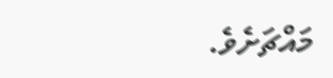މައްޗަށެވެ.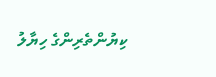ކިޔުންތެރިންގެ ހިޔާލު